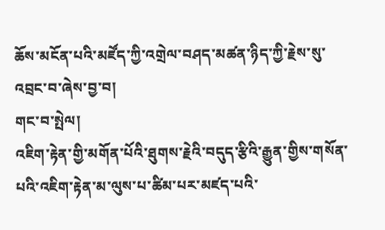ཆོས་མངོན་པའི་མཛོད་ཀྱི་འགྲེལ་བཤད་མཚན་ཉིད་ཀྱི་རྗེས་སུ་འབྲང་བ་ཞེས་བྱ་བ།
གང་བ་སྤེལ།
འཇིག་རྟེན་གྱི་མགོན་པོའི་ཐུགས་རྗེའི་བདུད་རྩིའི་རྒྱུན་གྱིས་གསོན་པའི་འཇིག་རྟེན་མ་ལུས་པ་ཚིམ་པར་མཛད་པའི་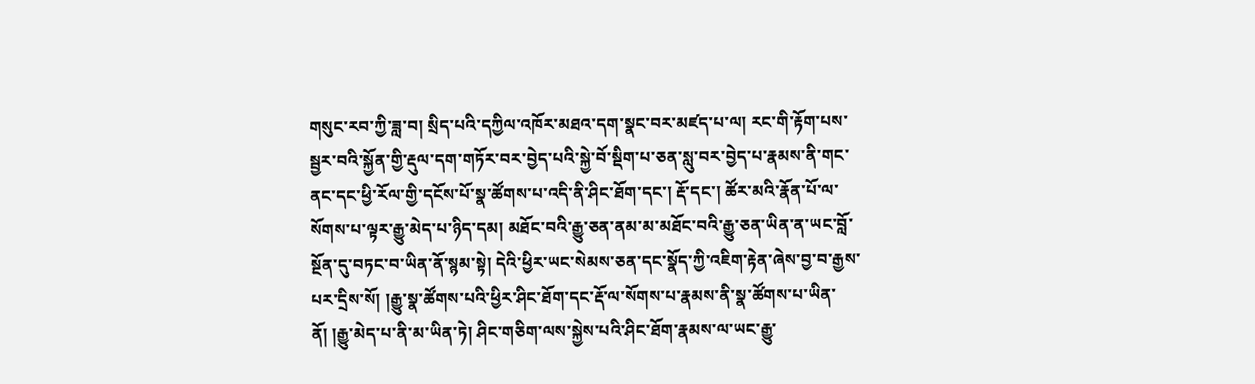གསུང་རབ་ཀྱི་ཟླ་བ། སྲིད་པའི་དཀྱིལ་འཁོར་མཐའ་དག་སྣང་བར་མཛད་པ་ལ། རང་གི་རྟོག་པས་སྦྱར་བའི་སྐྱོན་གྱི་རྡུལ་དག་གཏོར་བར་བྱེད་པའི་སྐྱེ་བོ་སྡིག་པ་ཅན་སླུ་བར་བྱེད་པ་རྣམས་ནི་གང་ནང་དང་ཕྱི་རོལ་གྱི་དངོས་པོ་སྣ་ཚོགས་པ་འདི་ནི་ཤིང་ཐོག་དང་། རྡོ་དང་། ཚོར་མའི་རྣོན་པོ་ལ་སོགས་པ་ལྟར་རྒྱུ་མེད་པ་ཉིད་དམ། མཐོང་བའི་རྒྱུ་ཅན་ནམ་མ་མཐོང་བའི་རྒྱུ་ཅན་ཡིན་ན་ཡང་བློ་སྔོན་དུ་བཏང་བ་ཡིན་ནོ་སྙམ་སྟེ། དེའི་ཕྱིར་ཡང་སེམས་ཅན་དང་སྣོད་ཀྱི་འཇིག་རྟེན་ཞེས་བྱ་བ་རྒྱས་པར་དྲིས་སོ། །རྒྱུ་སྣ་ཚོགས་པའི་ཕྱིར་ཤིང་ཐོག་དང་རྡོ་ལ་སོགས་པ་རྣམས་ནི་སྣ་ཚོགས་པ་ཡིན་ནོ། །རྒྱུ་མེད་པ་ནི་མ་ཡིན་ཏེ། ཤིང་གཅིག་ལས་སྐྱེས་པའི་ཤིང་ཐོག་རྣམས་ལ་ཡང་རྒྱུ་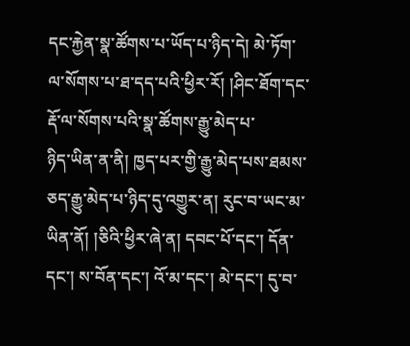དང་རྐྱེན་སྣ་ཚོགས་པ་ཡོད་པ་ཉིད་དེ། མེ་ཏོག་ལ་སོགས་པ་ཐ་དད་པའི་ཕྱིར་རོ། །ཤིང་ཐོག་དང་རྡོ་ལ་སོགས་པའི་སྣ་ཚོགས་རྒྱུ་མེད་པ་
ཉིད་ཡིན་ན་ནི། ཁྱད་པར་གྱི་རྒྱུ་མེད་པས་ཐམས་ཅད་རྒྱུ་མེད་པ་ཉིད་དུ་འགྱུར་ན། རུང་བ་ཡང་མ་ཡིན་ནོ། །ཅིའི་ཕྱིར་ཞེ་ན། དབང་པོ་དང་། དོན་དང་། ས་བོན་དང་། འོ་མ་དང་། མེ་དང་། དུ་བ་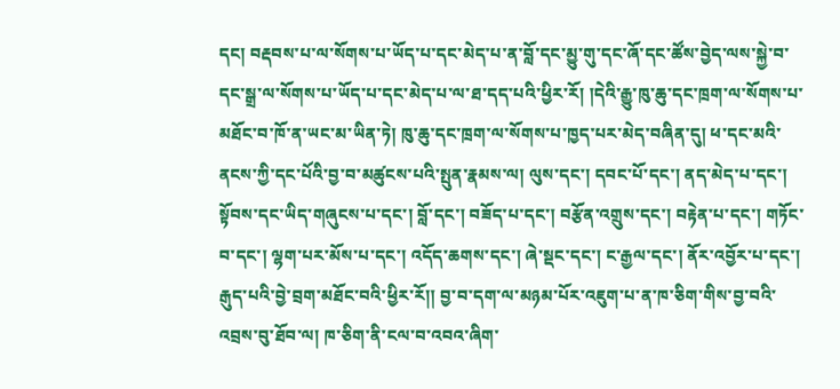དང། བརྡབས་པ་ལ་སོགས་པ་ཡོད་པ་དང་མེད་པ་ན་བློ་དང་མྱུ་གུ་དང་ཞོ་དང་ཚོས་བྱེད་ལས་སྐྱེ་བ་དང་སྒྲ་ལ་སོགས་པ་ཡོད་པ་དང་མེད་པ་ལ་ཐ་དད་པའི་ཕྱིར་རོ། །དེའི་རྒྱུ་ཁུ་ཆུ་དང་ཁྲག་ལ་སོགས་པ་མཐོང་བ་ཁོ་ན་ཡང་མ་ཡིན་ཏེ། ཁུ་ཆུ་དང་ཁྲག་ལ་སོགས་པ་ཁྱད་པར་མེད་བཞིན་དུ། ཕ་དང་མའི་ནངས་ཀྱི་དང་པོའི་བྱ་བ་མཚུངས་པའི་སྤུན་རྣམས་ལ། ལུས་དང་། དབང་པོ་དང་། ནད་མེད་པ་དང་། སྟོབས་དང་ཡིད་གཞུངས་པ་དང་། བློ་དང་། བཟོད་པ་དང་། བརྩོན་འགྲུས་དང་། བརྟེན་པ་དང་། གཏོང་བ་དང་། ལྷག་པར་མོས་པ་དང་། འདོད་ཆགས་དང་། ཞེ་སྡང་དང་། ང་རྒྱལ་དང་། ནོར་འབྱོར་པ་དང་། རྒུད་པའི་བྱེ་བྲག་མཐོང་བའི་ཕྱིར་རོ།། བྱ་བ་དག་ལ་མཉམ་པོར་འཇུག་པ་ན་ཁ་ཅིག་གིས་བྱ་བའི་འབྲས་བུ་ཐོབ་ལ། ཁ་ཅིག་ནི་ངལ་བ་འབའ་ཞིག་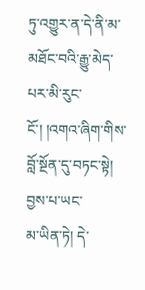ཏུ་འགྱུར་ན་དེ་ནི་མ་མཐོང་བའི་རྒྱུ་མེད་པར་མི་རུང་ངོ་། །འགའ་ཞིག་གིས་བློ་སྔོན་དུ་བཏང་སྟེ། བྱས་པ་ཡང་
མ་ཡིན་ཏེ། དེ་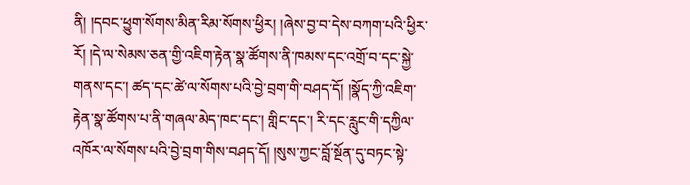ནི། །དབང་ཕྱུག་སོགས་མིན་རིམ་སོགས་ཕྱིར། །ཞེས་བྱ་བ་དེས་བཀག་པའི་ཕྱིར་རོ། །དེ་ལ་སེམས་ཅན་གྱི་འཇིག་རྟེན་སྣ་ཚོགས་ནི་ཁམས་དང་འགྲོ་བ་དང་སྐྱེ་གནས་དང་། ཚད་དང་ཚེ་ལ་སོགས་པའི་བྱེ་བྲག་གི་བཤད་དོ། །སྣོད་ཀྱི་འཇིག་རྟེན་སྣ་ཚོགས་པ་ནི་གཞལ་མེད་ཁང་དང་། གླིང་དང་། རི་དང་རླུང་གི་དཀྱིལ་འཁོར་ལ་སོགས་པའི་བྱེ་བྲག་གིས་བཤད་དོ། །སུས་ཀྱང་བློ་སྔོན་དུ་བཏང་སྟེ་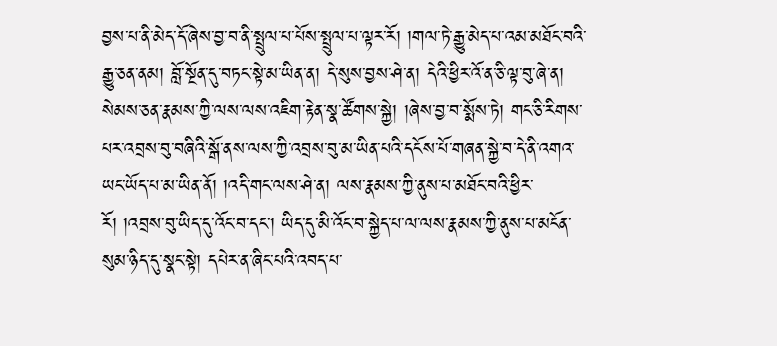བྱས་པ་ནི་མེད་དོ་ཞེས་བྱ་བ་ནི་སྤྲུལ་པ་པོས་སྤྲུལ་པ་ལྟར་རོ། །གལ་ཏེ་རྒྱུ་མེད་པ་འམ་མཐོང་བའི་རྒྱུ་ཅན་ནམ། བློ་སྔོན་དུ་བཏང་སྟེ་མ་ཡིན་ན། དེ་སུས་བྱས་ཤེ་ན། དེའི་ཕྱིར་འོ་ན་ཅི་ལྟ་བུ་ཞེ་ན། སེམས་ཅན་རྣམས་ཀྱི་ལས་ལས་འཇིག་རྟེན་སྣ་ཚོགས་སྐྱེ། །ཞེས་བྱ་བ་སྨོས་ཏེ། གང་ཅི་རིགས་པར་འབྲས་བུ་བཞིའི་སྒོ་ནས་ལས་ཀྱི་འབྲས་བུ་མ་ཡིན་པའི་དངོས་པོ་གཞན་སྐྱེ་བ་དེ་ནི་འགའ་ཡང་ཡོད་པ་མ་ཡིན་ནོ། །འདི་གང་ལས་ཤེ་ན། ལས་རྣམས་ཀྱི་ནུས་པ་མཐོང་བའི་ཕྱིར་རོ། །འབྲས་བུ་ཡིད་དུ་འོང་བ་དང་། ཡིད་དུ་མི་འོང་བ་སྐྱེད་པ་ལ་ལས་རྣམས་ཀྱི་ནུས་པ་མངོན་སུམ་ཉིད་དུ་སྣང་སྟེ། དཔེར་ན་ཞིང་པའི་འབད་པ་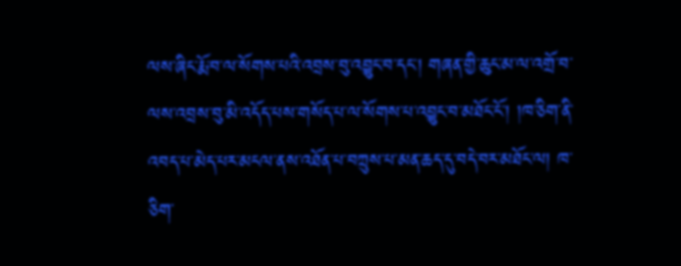ལས་ཞིང་རྨོ་བ་ལ་སོགས་པའི་འབྲས་བུ་འབྱུང་བ་དང་། གཞན་གྱི་ཆུང་མ་ལ་འགྲོ་བ་ལས་འབྲས་བུ་མི་འདོད་པས་གསོད་པ་ལ་སོགས་པ་འབྱུང་བ་མཐོང་ངོ་། །ཁ་ཅིག་ནི་འབད་པ་མེད་པར་མངལ་ནས་འཐོན་པ་བཀྲུས་པ་མན་ཆད་དུ་བདེ་བར་མཐོང་ལ། ཁ་ཅིག་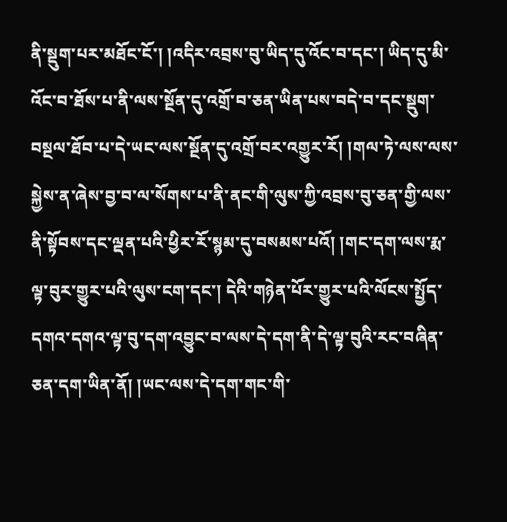ནི་སྡུག་པར་མཐོང་ངོ་། །འདིར་འབྲས་བུ་ཡིད་དུ་འོང་བ་དང་། ཡིད་དུ་མི་འོང་བ་ཐོས་པ་ནི་ལས་སྔོན་དུ་འགྲོ་བ་ཅན་ཡིན་པས་བདེ་བ་དང་སྡུག་བསྔལ་ཐོབ་པ་དེ་ཡང་ལས་སྔོན་དུ་འགྲོ་བར་འགྱུར་རོ། །གལ་ཏེ་ལས་ལས་སྐྱེས་ན་ཞེས་བྱ་བ་ལ་སོགས་པ་ནི་ནང་གི་ལུས་ཀྱི་འབྲས་བུ་ཅན་གྱི་ལས་ནི་སྟོབས་དང་ལྡན་པའི་ཕྱིར་རོ་སྙམ་དུ་བསམས་པའོ། །གང་དག་ལས་རྨ་ལྟ་བུར་གྱུར་པའི་ལུས་ངག་དང་། དེའི་གཉེན་པོར་གྱུར་པའི་ལོངས་སྤྱོད་དགའ་དགའ་ལྟ་བུ་དག་འབྱུང་བ་ལས་དེ་དག་ནི་དེ་ལྟ་བུའི་རང་བཞིན་ཅན་དག་ཡིན་ནོ། །ཡང་ལས་དེ་དག་གང་གི་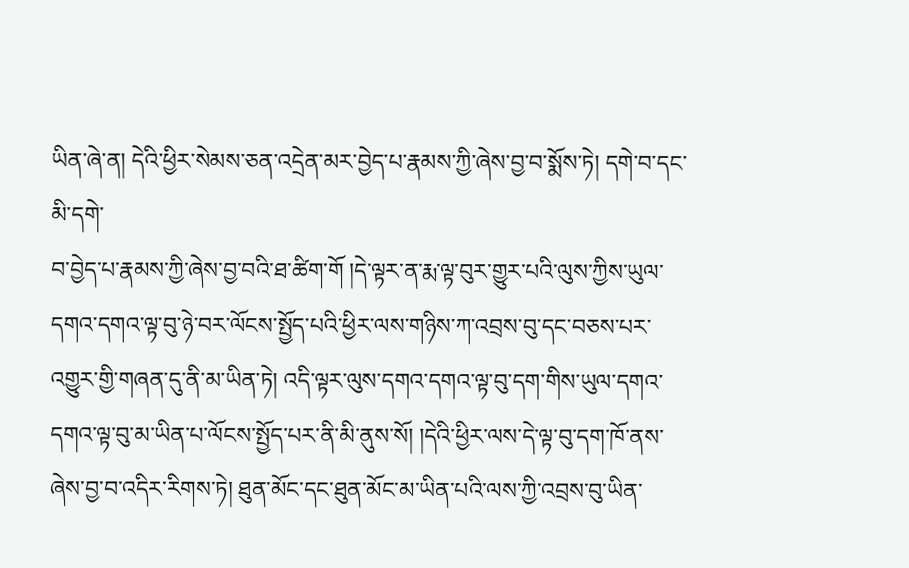ཡིན་ཞེ་ན། དེའི་ཕྱིར་སེམས་ཅན་འདྲེན་མར་བྱེད་པ་རྣམས་ཀྱི་ཞེས་བྱ་བ་སྨོས་ཏེ། དགེ་བ་དང་མི་དགེ་
བ་བྱེད་པ་རྣམས་ཀྱི་ཞེས་བྱ་བའི་ཐ་ཚིག་གོ །དེ་ལྟར་ན་རྨ་ལྟ་བུར་གྱུར་པའི་ལུས་ཀྱིས་ཡུལ་དགའ་དགའ་ལྟ་བུ་ཉེ་བར་ལོངས་སྤྱོད་པའི་ཕྱིར་ལས་གཉིས་ཀ་འབྲས་བུ་དང་བཅས་པར་འགྱུར་གྱི་གཞན་དུ་ནི་མ་ཡིན་ཏེ། འདི་ལྟར་ལུས་དགའ་དགའ་ལྟ་བུ་དག་གིས་ཡུལ་དགའ་དགའ་ལྟ་བུ་མ་ཡིན་པ་ལོངས་སྤྱོད་པར་ནི་མི་ནུས་སོ། །དེའི་ཕྱིར་ལས་དེ་ལྟ་བུ་དག་ཁོ་ནས་ཞེས་བྱ་བ་འདིར་རིགས་ཏེ། ཐུན་མོང་དང་ཐུན་མོང་མ་ཡིན་པའི་ལས་ཀྱི་འབྲས་བུ་ཡིན་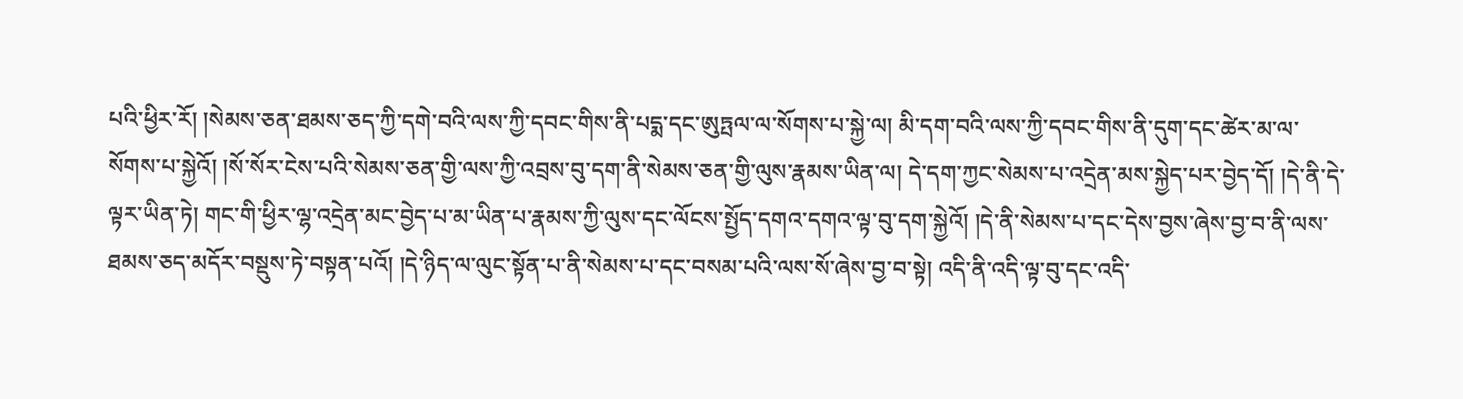པའི་ཕྱིར་རོ། །སེམས་ཅན་ཐམས་ཅད་ཀྱི་དགེ་བའི་ལས་ཀྱི་དབང་གིས་ནི་པདྨ་དང་ཨུཏྤལ་ལ་སོགས་པ་སྐྱེ་ལ། མི་དག་བའི་ལས་ཀྱི་དབང་གིས་ནི་དུག་དང་ཚེར་མ་ལ་སོགས་པ་སྐྱེའོ། །སོ་སོར་ངེས་པའི་སེམས་ཅན་གྱི་ལས་ཀྱི་འབྲས་བུ་དག་ནི་སེམས་ཅན་གྱི་ལུས་རྣམས་ཡིན་ལ། དེ་དག་ཀྱང་སེམས་པ་འདྲེན་མས་སྐྱེད་པར་བྱེད་དོ། །དེ་ནི་དེ་ལྟར་ཡིན་ཏེ། གང་གི་ཕྱིར་ལྷ་འདྲེན་མང་བྱེད་པ་མ་ཡིན་པ་རྣམས་ཀྱི་ལུས་དང་ལོངས་སྤྱོད་དགའ་དགའ་ལྟ་བུ་དག་སྐྱེའོ། །དེ་ནི་སེམས་པ་དང་དེས་བྱས་ཞེས་བྱ་བ་ནི་ལས་ཐམས་ཅད་མདོར་བསྡུས་ཏེ་བསྟན་པའོ། །དེ་ཉིད་ལ་ལུང་སྟོན་པ་ནི་སེམས་པ་དང་བསམ་པའི་ལས་སོ་ཞེས་བྱ་བ་སྟེ། འདི་ནི་འདི་ལྟ་བུ་དང་འདི་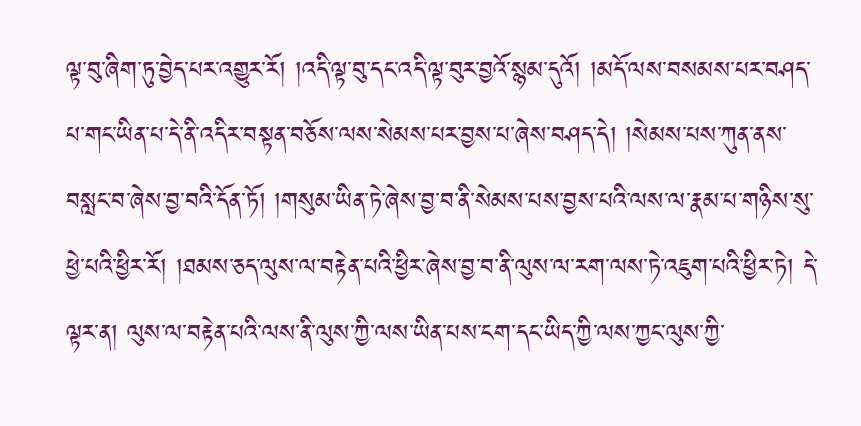ལྟ་བུ་ཞིག་ཏུ་བྱེད་པར་འགྱུར་རོ། །འདི་ལྟ་བུ་དང་འདི་ལྟ་བུར་བྱའོ་སྙམ་དུའོ། །མདོ་ལས་བསམས་པར་བཤད་པ་གང་ཡིན་པ་དེ་ནི་འདིར་བསྟན་བཅོས་ལས་སེམས་པར་བྱས་པ་ཞེས་བཤད་དེ། །སེམས་པས་ཀུན་ནས་བསླང་བ་ཞེས་བྱ་བའི་དོན་ཏོ། །གསུམ་ཡིན་ཏེ་ཞེས་བྱ་བ་ནི་སེམས་པས་བྱས་པའི་ལས་ལ་རྣམ་པ་གཉིས་སུ་ཕྱེ་པའི་ཕྱིར་རོ། །ཐམས་ཅད་ལུས་ལ་བརྟེན་པའི་ཕྱིར་ཞེས་བྱ་བ་ནི་ལུས་ལ་རག་ལས་ཏེ་འཇུག་པའི་ཕྱིར་ཏེ། དེ་ལྟར་ན། ལུས་ལ་བརྟེན་པའི་ལས་ནི་ལུས་ཀྱི་ལས་ཡིན་པས་ངག་དང་ཡིད་ཀྱི་ལས་ཀྱང་ལུས་ཀྱི་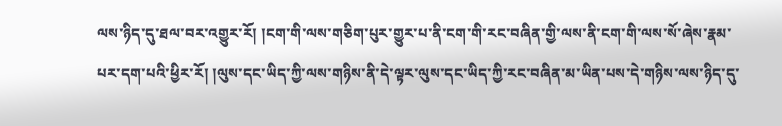ལས་ཉིད་དུ་ཐལ་བར་འགྱུར་རོ། །ངག་གི་ལས་གཅིག་པུར་གྱུར་པ་ནི་ངག་གི་རང་བཞིན་གྱི་ལས་ནི་ངག་གི་ལས་སོ་ཞེས་རྣམ་པར་དག་པའི་ཕྱིར་རོ། །ལུས་དང་ཡིད་ཀྱི་ལས་གཉིས་ནི་དེ་ལྟར་ལུས་དང་ཡིད་ཀྱི་རང་བཞིན་མ་ཡིན་པས་དེ་གཉིས་ལས་ཉིད་དུ་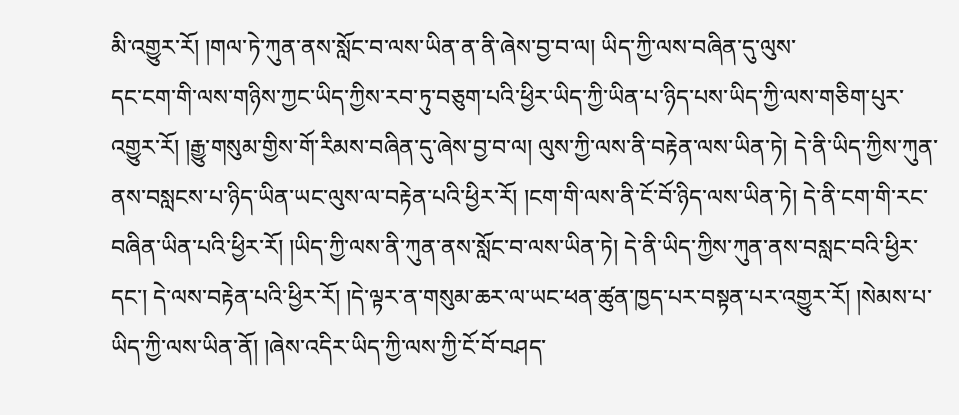མི་འགྱུར་རོ། །གལ་ཏེ་ཀུན་ནས་སློང་བ་ལས་ཡིན་ན་ནི་ཞེས་བྱ་བ་ལ། ཡིད་ཀྱི་ལས་བཞིན་དུ་ལུས་
དང་ངག་གི་ལས་གཉིས་ཀྱང་ཡིད་ཀྱིས་རབ་ཏུ་བཅུག་པའི་ཕྱིར་ཡིད་ཀྱི་ཡིན་པ་ཉིད་པས་ཡིད་ཀྱི་ལས་གཅིག་པུར་འགྱུར་རོ། །རྒྱུ་གསུམ་གྱིས་གོ་རིམས་བཞིན་དུ་ཞེས་བྱ་བ་ལ། ལུས་ཀྱི་ལས་ནི་བརྟེན་ལས་ཡིན་ཏེ། དེ་ནི་ཡིད་ཀྱིས་ཀུན་ནས་བསླངས་པ་ཉིད་ཡིན་ཡང་ལུས་ལ་བརྟེན་པའི་ཕྱིར་རོ། །ངག་གི་ལས་ནི་ངོ་བོ་ཉིད་ལས་ཡིན་ཏེ། དེ་ནི་ངག་གི་རང་བཞིན་ཡིན་པའི་ཕྱིར་རོ། །ཡིད་ཀྱི་ལས་ནི་ཀུན་ནས་སློང་བ་ལས་ཡིན་ཏེ། དེ་ནི་ཡིད་ཀྱིས་ཀུན་ནས་བསླང་བའི་ཕྱིར་དང་། དེ་ལས་བརྟེན་པའི་ཕྱིར་རོ། །དེ་ལྟར་ན་གསུམ་ཆར་ལ་ཡང་ཕན་ཚུན་ཁྱད་པར་བསྟན་པར་འགྱུར་རོ། །སེམས་པ་ཡིད་ཀྱི་ལས་ཡིན་ནོ། །ཞེས་འདིར་ཡིད་ཀྱི་ལས་ཀྱི་ངོ་བོ་བཤད་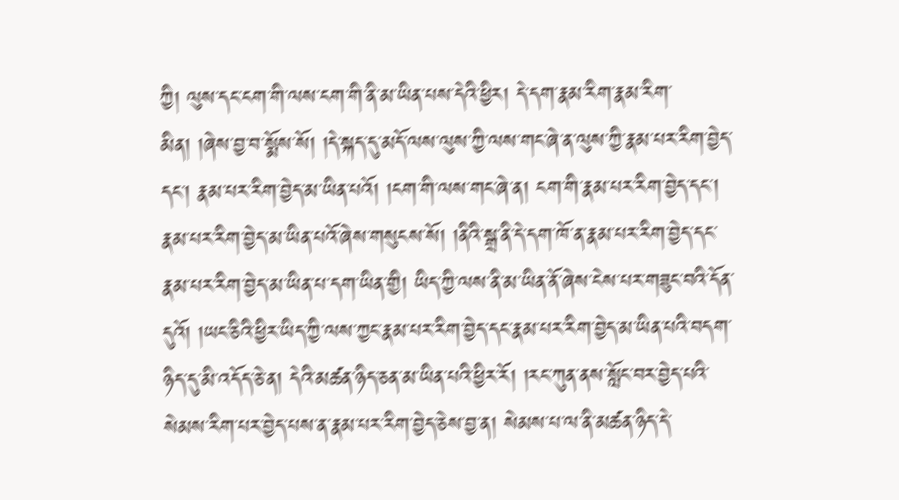ཀྱི། ལུས་དང་ངག་གི་ལས་ངག་གི་ནི་མ་ཡིན་པས་དེའི་ཕྱིར། དེ་དག་རྣམ་རིག་རྣམ་རིག་མིན། །ཞེས་བྱ་བ་སྨོས་སོ། །དེ་སྐད་དུ་མདོ་ལས་ལུས་ཀྱི་ལས་གང་ཞེ་ན་ལུས་ཀྱི་རྣམ་པར་རིག་བྱེད་དང་། རྣམ་པར་རིག་བྱེད་མ་ཡིན་པའོ། །ངག་གི་ལས་གང་ཞེ་ན། ངག་གི་རྣམ་པར་རིག་བྱེད་དང་། རྣམ་པར་རིག་བྱེད་མ་ཡིན་པའོ་ཞེས་གསུངས་སོ། །ནིའི་སྒྲ་ནི་དེ་དག་ཁོ་ན་རྣམ་པར་རིག་བྱེད་དང་རྣམ་པར་རིག་བྱེད་མ་ཡིན་པ་དག་ཡིན་གྱི། ཡིད་ཀྱི་ལས་ནི་མ་ཡིན་ནོ་ཞེས་ངེས་པར་གཟུང་བའི་དོན་དུའོ། །ཡང་ཅིའི་ཕྱིར་ཡིད་ཀྱི་ལས་ཀྱང་རྣམ་པར་རིག་བྱེད་དང་རྣམ་པར་རིག་བྱེད་མ་ཡིན་པའི་བདག་ཉིད་དུ་མི་འདོད་ཅེ་ན། དེའི་མཚན་ཉིད་ཅན་མ་ཡིན་པའི་ཕྱིར་རོ། །རང་ཀུན་ནས་སློང་བར་བྱེད་པའི་སེམས་རིག་པར་བྱེད་པས་ན་རྣམ་པར་རིག་བྱེད་ཅེས་བྱ་ན། སེམས་པ་ལ་ནི་མཚན་ཉིད་དེ་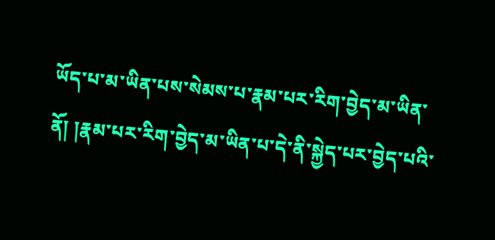ཡོད་པ་མ་ཡིན་པས་སེམས་པ་རྣམ་པར་རིག་བྱེད་མ་ཡིན་ནོ། །རྣམ་པར་རིག་བྱེད་མ་ཡིན་པ་དེ་ནི་སྐྱེད་པར་བྱེད་པའི་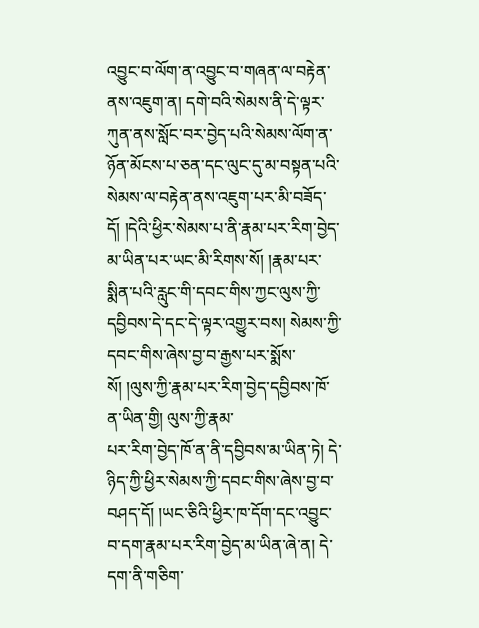འབྱུང་བ་ལོག་ན་འབྱུང་བ་གཞན་ལ་བརྟེན་ནས་འཇུག་ན། དགེ་བའི་སེམས་ནི་དེ་ལྟར་ཀུན་ནས་སློང་བར་བྱེད་པའི་སེམས་ལོག་ན་ཉོན་མོངས་པ་ཅན་དང་ལུང་དུ་མ་བསྟན་པའི་སེམས་ལ་བརྟེན་ནས་འཇུག་པར་མི་བཟོད་དོ། །དེའི་ཕྱིར་སེམས་པ་ནི་རྣམ་པར་རིག་བྱེད་མ་ཡིན་པར་ཡང་མི་རིགས་སོ། །རྣམ་པར་སྨིན་པའི་རླུང་གི་དབང་གིས་ཀྱང་ལུས་ཀྱི་དབྱིབས་དེ་དང་དེ་ལྟར་འགྱུར་བས། སེམས་ཀྱི་དབང་གིས་ཞེས་བྱ་བ་རྒྱས་པར་སྨོས་སོ། །ལུས་ཀྱི་རྣམ་པར་རིག་བྱེད་དབྱིབས་ཁོ་ན་ཡིན་གྱི། ལུས་ཀྱི་རྣམ་
པར་རིག་བྱེད་ཁོ་ན་ནི་དབྱིབས་མ་ཡིན་ཏེ། དེ་ཉིད་ཀྱི་ཕྱིར་སེམས་ཀྱི་དབང་གིས་ཞེས་བྱ་བ་བཤད་དོ། །ཡང་ཅིའི་ཕྱིར་ཁ་དོག་དང་འབྱུང་བ་དག་རྣམ་པར་རིག་བྱེད་མ་ཡིན་ཞེ་ན། དེ་དག་ནི་གཅིག་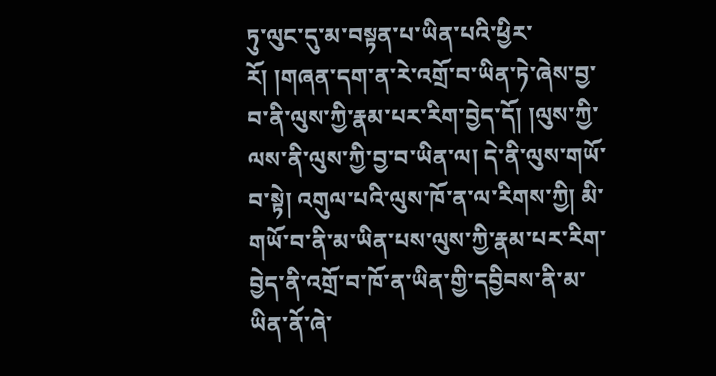ཏུ་ལུང་དུ་མ་བསྟན་པ་ཡིན་པའི་ཕྱིར་རོ། །གཞན་དག་ན་རེ་འགྲོ་བ་ཡིན་ཏེ་ཞེས་བྱ་བ་ནི་ལུས་ཀྱི་རྣམ་པར་རིག་བྱེད་དོ། །ལུས་ཀྱི་ལས་ནི་ལུས་ཀྱི་བྱ་བ་ཡིན་ལ། དེ་ནི་ལུས་གཡོ་བ་སྟེ། འགུལ་པའི་ལུས་ཁོ་ན་ལ་རིགས་ཀྱི། མི་གཡོ་བ་ནི་མ་ཡིན་པས་ལུས་ཀྱི་རྣམ་པར་རིག་བྱེད་ནི་འགྲོ་བ་ཁོ་ན་ཡིན་གྱི་དབྱིབས་ནི་མ་ཡིན་ནོ་ཞེ་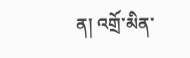ན། འགྲོ་མིན་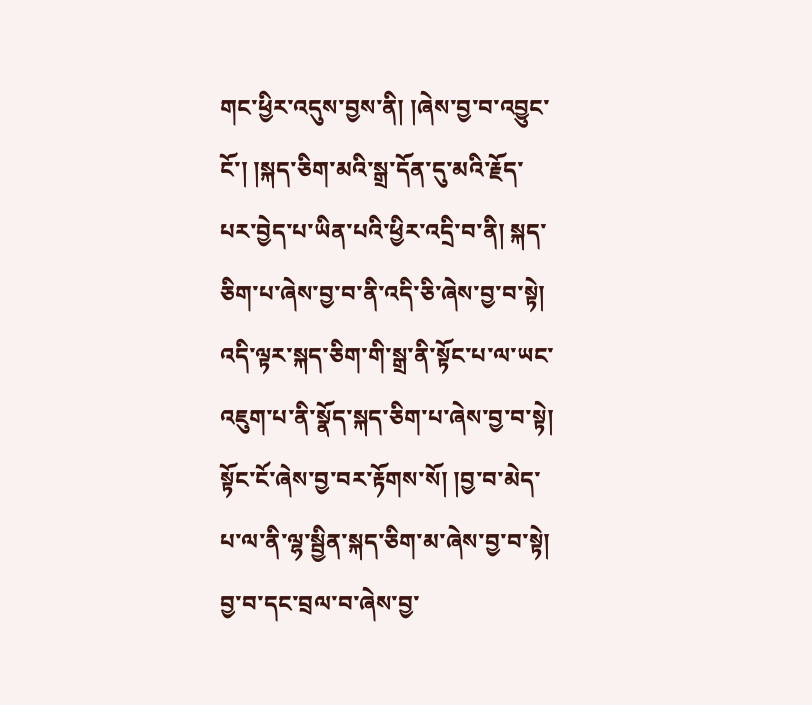གང་ཕྱིར་འདུས་བྱས་ནི། །ཞེས་བྱ་བ་འབྱུང་ངོ་། །སྐད་ཅིག་མའི་སྒྲ་དོན་དུ་མའི་རྗོད་པར་བྱེད་པ་ཡིན་པའི་ཕྱིར་འདྲི་བ་ནི། སྐད་ཅིག་པ་ཞེས་བྱ་བ་ནི་འདི་ཅི་ཞེས་བྱ་བ་སྟེ། འདི་ལྟར་སྐད་ཅིག་གི་སྒྲ་ནི་སྟོང་པ་ལ་ཡང་འཇུག་པ་ནི་སྣོད་སྐད་ཅིག་པ་ཞེས་བྱ་བ་སྟེ། སྟོང་ངོ་ཞེས་བྱ་བར་རྟོགས་སོ། །བྱ་བ་མེད་པ་ལ་ནི་ལྷ་སྦྱིན་སྐད་ཅིག་མ་ཞེས་བྱ་བ་སྟེ། བྱ་བ་དང་བྲལ་བ་ཞེས་བྱ་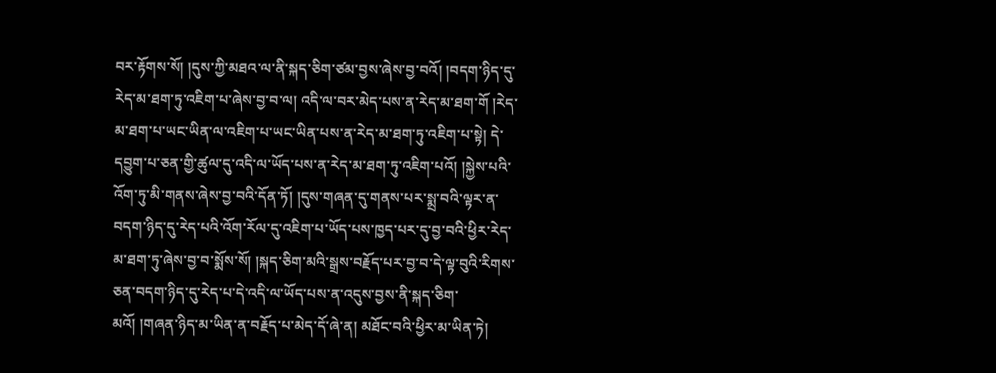བར་རྟོགས་སོ། །དུས་ཀྱི་མཐའ་ལ་ནི་སྐད་ཅིག་ཙམ་བྱས་ཞེས་བྱ་བའོ། །བདག་ཉིད་དུ་རེད་མ་ཐག་ཏུ་འཇིག་པ་ཞེས་བྱ་བ་ལ། འདི་ལ་བར་མེད་པས་ན་རེད་མ་ཐག་གོ །རེད་མ་ཐག་པ་ཡང་ཡིན་ལ་འཇིག་པ་ཡང་ཡིན་པས་ན་རེད་མ་ཐག་ཏུ་འཇིག་པ་སྟེ། དེ་དབྱུག་པ་ཅན་གྱི་ཚུལ་དུ་འདི་ལ་ཡོད་པས་ན་རེད་མ་ཐག་ཏུ་འཇིག་པའོ། །སྐྱེས་པའི་འོག་ཏུ་མི་གནས་ཞེས་བྱ་བའི་དོན་ཏོ། །དུས་གཞན་དུ་གནས་པར་སྨྲ་བའི་ལྟར་ན་བདག་ཉིད་དུ་རེད་པའི་འོག་རོལ་དུ་འཇིག་པ་ཡོད་པས་ཁྱད་པར་དུ་བྱ་བའི་ཕྱིར་རེད་མ་ཐག་ཏུ་ཞེས་བྱ་བ་སྨོས་སོ། །སྐད་ཅིག་མའི་སྒྲས་བརྗོད་པར་བྱ་བ་དེ་ལྟ་བུའི་རིགས་ཅན་བདག་ཉིད་དུ་རེད་པ་དེ་འདི་ལ་ཡོད་པས་ན་འདུས་བྱས་ནི་སྐད་ཅིག་མའོ། །གཞན་ཉིད་མ་ཡིན་ན་བརྗོད་པ་མེད་དོ་ཞེ་ན། མཐོང་བའི་ཕྱིར་མ་ཡིན་ཏེ།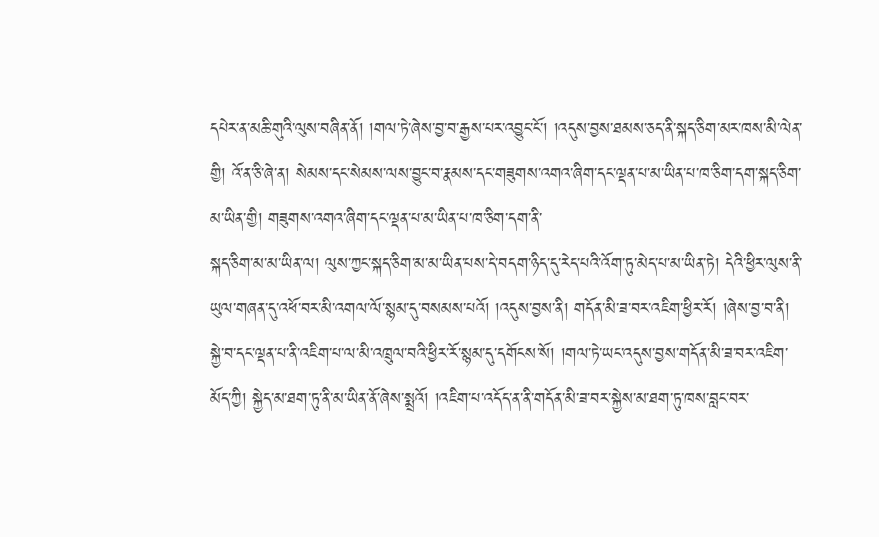དཔེར་ན་མཆི་གུའི་ལུས་བཞིན་ནོ། །གལ་ཏེ་ཞེས་བྱ་བ་རྒྱས་པར་འབྱུང་ངོ་། །འདུས་བྱས་ཐམས་ཅད་ནི་སྐད་ཅིག་མར་ཁས་མི་ལེན་གྱི། འོ་ན་ཅི་ཞེ་ན། སེམས་དང་སེམས་ལས་བྱུང་བ་རྣམས་དང་གཟུགས་འགའ་ཞིག་དང་ལྡན་པ་མ་ཡིན་པ་ཁ་ཅིག་དག་སྐད་ཅིག་མ་ཡིན་གྱི། གཟུགས་འགའ་ཞིག་དང་ལྡན་པ་མ་ཡིན་པ་ཁ་ཅིག་དག་ནི་
སྐད་ཅིག་མ་མ་ཡིན་ལ། ལུས་ཀྱང་སྐད་ཅིག་མ་མ་ཡིན་པས་དེ་བདག་ཉིད་དུ་རེད་པའི་འོག་ཏུ་མེད་པ་མ་ཡིན་ཏེ། དེའི་ཕྱིར་ལུས་ནི་ཡུལ་གཞན་དུ་འཕོ་བར་མི་འགལ་ལོ་སྙམ་དུ་བསམས་པའོ། །འདུས་བྱས་ནི། གདོན་མི་ཟ་བར་འཇིག་ཕྱིར་རོ། །ཞེས་བྱ་བ་ནི། སྐྱེ་བ་དང་ལྡན་པ་ནི་འཇིག་པ་ལ་མི་འཁྲུལ་བའི་ཕྱིར་རོ་སྙམ་དུ་དགོངས་སོ། །གལ་ཏེ་ཡང་འདུས་བྱས་གདོན་མི་ཟ་བར་འཇིག་མོད་ཀྱི། སྐྱེད་མ་ཐག་ཏུ་ནི་མ་ཡིན་ནོ་ཞེས་སྨྲའོ། །འཇིག་པ་འདོད་ན་ནི་གདོན་མི་ཟ་བར་སྐྱེས་མ་ཐག་ཏུ་ཁས་བླང་བར་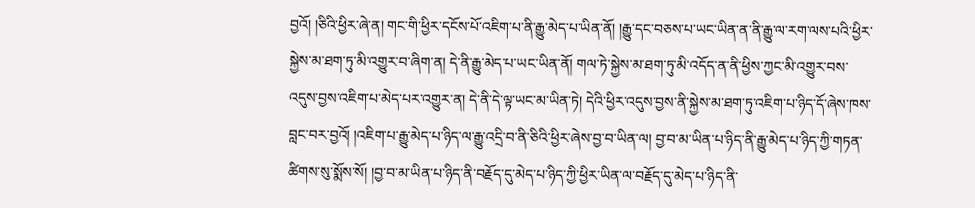བྱའོ། །ཅིའི་ཕྱིར་ཞེ་ན། གང་གི་ཕྱིར་དངོས་པོ་འཇིག་པ་ནི་རྒྱུ་མེད་པ་ཡིན་ནོ། །རྒྱུ་དང་བཅས་པ་ཡང་ཡིན་ན་ནི་རྒྱུ་ལ་རག་ལས་པའི་ཕྱིར་སྐྱེས་མ་ཐག་ཏུ་མི་འགྱུར་བ་ཞིག་ན། དེ་ནི་རྒྱུ་མེད་པ་ཡང་ཡིན་ནོ། གལ་ཏེ་སྐྱེས་མ་ཐག་ཏུ་མི་འདོད་ན་ནི་ཕྱིས་ཀྱང་མི་འགྱུར་བས་འདུས་བྱས་འཇིག་པ་མེད་པར་འགྱུར་ན། དེ་ནི་དེ་ལྟ་ཡང་མ་ཡིན་ཏེ། དེའི་ཕྱིར་འདུས་བྱས་ནི་སྐྱེས་མ་ཐག་ཏུ་འཇིག་པ་ཉིད་དོ་ཞེས་ཁས་བླང་བར་བྱའོ། །འཇིག་པ་རྒྱུ་མེད་པ་ཉིད་ལ་རྒྱུ་འདྲི་བ་ནི་ཅིའི་ཕྱིར་ཞེས་བྱ་བ་ཡིན་ལ། བྱ་བ་མ་ཡིན་པ་ཉིད་ནི་རྒྱུ་མེད་པ་ཉིད་ཀྱི་གཏན་ཚིགས་སུ་སྨོས་སོ། །བྱ་བ་མ་ཡིན་པ་ཉིད་ནི་བརྗོད་དུ་མེད་པ་ཉིད་ཀྱི་ཕྱིར་ཡིན་ལ་བརྗོད་དུ་མེད་པ་ཉིད་ནི་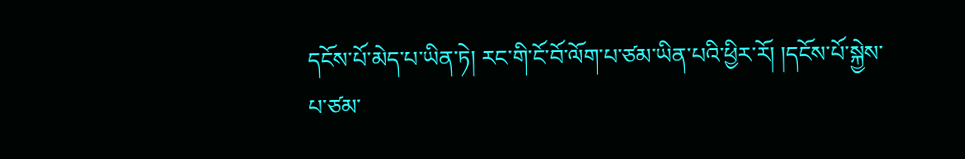དངོས་པོ་མེད་པ་ཡིན་ཏེ། རང་གི་ངོ་བོ་ལོག་པ་ཙམ་ཡིན་པའི་ཕྱིར་རོ། །དངོས་པོ་སྐྱེས་པ་ཙམ་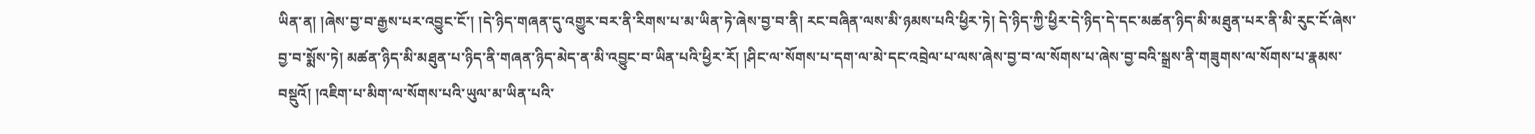ཡིན་ན། །ཞེས་བྱ་བ་རྒྱས་པར་འབྱུང་ངོ་། །དེ་ཉིད་གཞན་དུ་འགྱུར་བར་ནི་རིགས་པ་མ་ཡིན་ཏེ་ཞེས་བྱ་བ་ནི། རང་བཞིན་ལས་མི་ཉམས་པའི་ཕྱིར་ཏེ། དེ་ཉིད་ཀྱི་ཕྱིར་དེ་ཉིད་དེ་དང་མཚན་ཉིད་མི་མཐུན་པར་ནི་མི་རུང་ངོ་ཞེས་བྱ་བ་སྨོས་ཏེ། མཚན་ཉིད་མི་མཐུན་པ་ཉིད་ནི་གཞན་ཉིད་མེད་ན་མི་འབྱུང་བ་ཡིན་པའི་ཕྱིར་རོ། །ཤིང་ལ་སོགས་པ་དག་ལ་མེ་དང་འབྲེལ་པ་ལས་ཞེས་བྱ་བ་ལ་སོགས་པ་ཞེས་བྱ་བའི་སྒྲས་ནི་གཟུགས་ལ་སོགས་པ་རྣམས་བསྡུའོ། །འཇིག་པ་མིག་ལ་སོགས་པའི་ཡུལ་མ་ཡིན་པའི་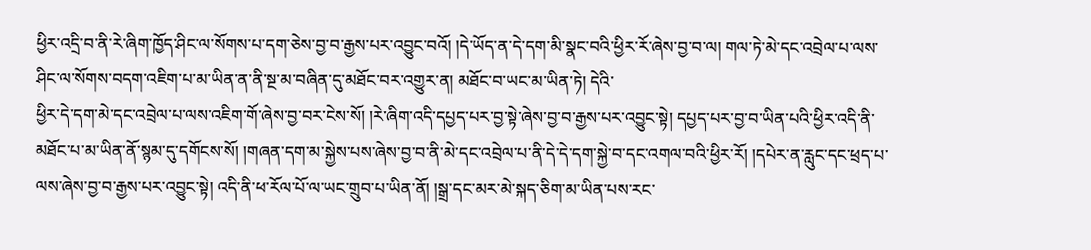ཕྱིར་འདྲི་བ་ནི་རེ་ཞིག་ཁྱོད་ཤིང་ལ་སོགས་པ་དག་ཅེས་བྱ་བ་རྒྱས་པར་འབྱུང་བའོ། །དེ་ཡོད་ན་དེ་དག་མི་སྣང་བའི་ཕྱིར་རོ་ཞེས་བྱ་བ་ལ། གལ་ཏེ་མེ་དང་འབྲེལ་པ་ལས་ཤིང་ལ་སོགས་བདག་འཇིག་པ་མ་ཡིན་ན་ནི་སྔ་མ་བཞིན་དུ་མཐོང་བར་འགྱུར་ན། མཐོང་བ་ཡང་མ་ཡིན་ཏེ། དེའི་
ཕྱིར་དེ་དག་མེ་དང་འབྲེལ་པ་ལས་འཇིག་གོ་ཞེས་བྱ་བར་ངེས་སོ། །རེ་ཞིག་འདི་དཔྱད་པར་བྱ་སྟེ་ཞེས་བྱ་བ་རྒྱས་པར་འབྱུང་སྟེ། དཔྱད་པར་བྱ་བ་ཡིན་པའི་ཕྱིར་འདི་ནི་མཐོང་པ་མ་ཡིན་ནོ་སྙམ་དུ་དགོངས་སོ། །གཞན་དག་མ་སྐྱེས་པས་ཞེས་བྱ་བ་ནི་མེ་དང་འབྲེལ་པ་ནི་དེ་དེ་དག་སྐྱེ་བ་དང་འགལ་བའི་ཕྱིར་རོ། །དཔེར་ན་རླུང་དང་ཕྲད་པ་ལས་ཞེས་བྱ་བ་རྒྱས་པར་འབྱུང་སྟེ། འདི་ནི་ཕ་རོལ་པོ་ལ་ཡང་གྲུབ་པ་ཡིན་ནོ། །སྒྲ་དང་མར་མེ་སྐད་ཅིག་མ་ཡིན་པས་རང་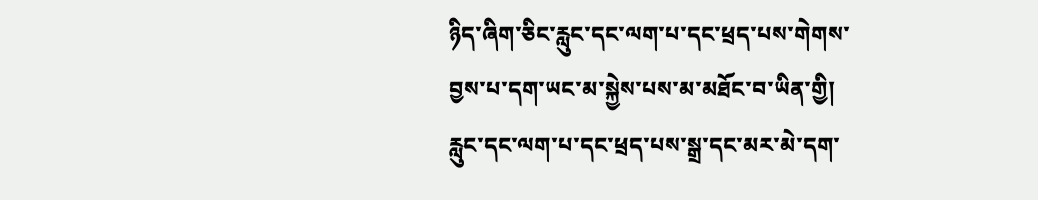ཉིད་ཞིག་ཅིང་རླུང་དང་ལག་པ་དང་ཕྲད་པས་གེགས་བྱས་པ་དག་ཡང་མ་སྐྱེས་པས་མ་མཐོང་བ་ཡིན་གྱི། རླུང་དང་ལག་པ་དང་ཕྲད་པས་སྒྲ་དང་མར་མེ་དག་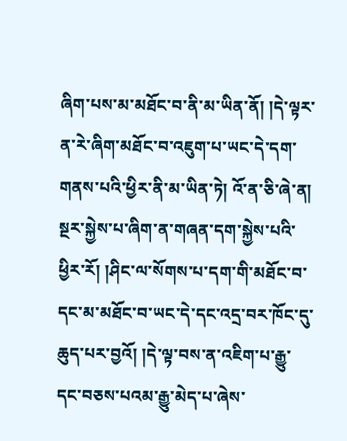ཞིག་པས་མ་མཐོང་བ་ནི་མ་ཡིན་ནོ། །དེ་ལྟར་ན་རེ་ཞིག་མཐོང་བ་འཇུག་པ་ཡང་དེ་དག་གནས་པའི་ཕྱིར་ནི་མ་ཡིན་ཏེ། འོ་ན་ཅི་ཞེ་ན། སྔར་སྐྱེས་པ་ཞིག་ན་གཞན་དག་སྐྱེས་པའི་ཕྱིར་རོ། །ཤིང་ལ་སོགས་པ་དག་གི་མཐོང་བ་དང་མ་མཐོང་བ་ཡང་དེ་དང་འདྲ་བར་ཁོང་དུ་ཆུད་པར་བྱའོ། །དེ་ལྟ་བས་ན་འཇིག་པ་རྒྱུ་དང་བཅས་པའམ་རྒྱུ་མེད་པ་ཞེས་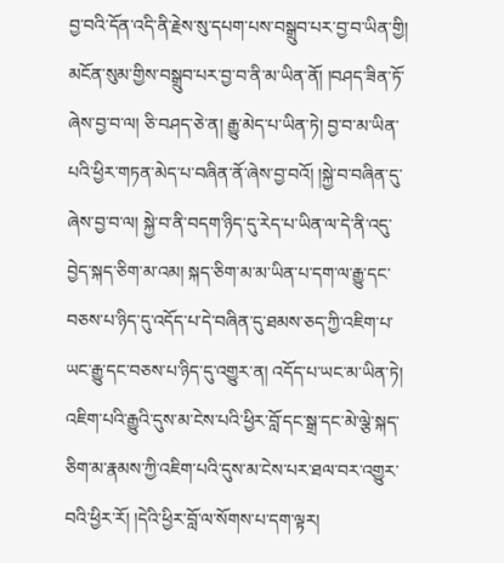བྱ་བའི་དོན་འདི་ནི་རྗེས་སུ་དཔག་པས་བསྒྲུབ་པར་བྱ་བ་ཡིན་གྱི། མངོན་སུམ་གྱིས་བསྒྲུབ་པར་བྱ་བ་ནི་མ་ཡིན་ནོ། །བཤད་ཟིན་ཏོ་ཞེས་བྱ་བ་ལ། ཅི་བཤད་ཅེ་ན། རྒྱུ་མེད་པ་ཡིན་ཏེ། བྱ་བ་མ་ཡིན་པའི་ཕྱིར་གཏན་མེད་པ་བཞིན་ནོ་ཞེས་བྱ་བའོ། །སྐྱེ་བ་བཞིན་དུ་ཞེས་བྱ་བ་ལ། སྐྱེ་བ་ནི་བདག་ཉིད་དུ་རེད་པ་ཡིན་ལ་དེ་ནི་འདུ་བྱེད་སྐད་ཅིག་མ་འམ། སྐད་ཅིག་མ་མ་ཡིན་པ་དག་ལ་རྒྱུ་དང་བཅས་པ་ཉིད་དུ་འདོད་པ་དེ་བཞིན་དུ་ཐམས་ཅད་ཀྱི་འཇིག་པ་ཡང་རྒྱུ་དང་བཅས་པ་ཉིད་དུ་འགྱུར་ན། འདོད་པ་ཡང་མ་ཡིན་ཏེ། འཇིག་པའི་རྒྱུའི་དུས་མ་ངེས་པའི་ཕྱིར་བློ་དང་སྒྲ་དང་མེ་ལྕེ་སྐད་ཅིག་མ་རྣམས་ཀྱི་འཇིག་པའི་དུས་མ་ངེས་པར་ཐལ་བར་འགྱུར་བའི་ཕྱིར་རོ། །དེའི་ཕྱིར་བློ་ལ་སོགས་པ་དག་ལྟར།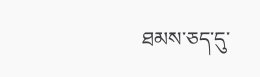ཐམས་ཅད་དུ་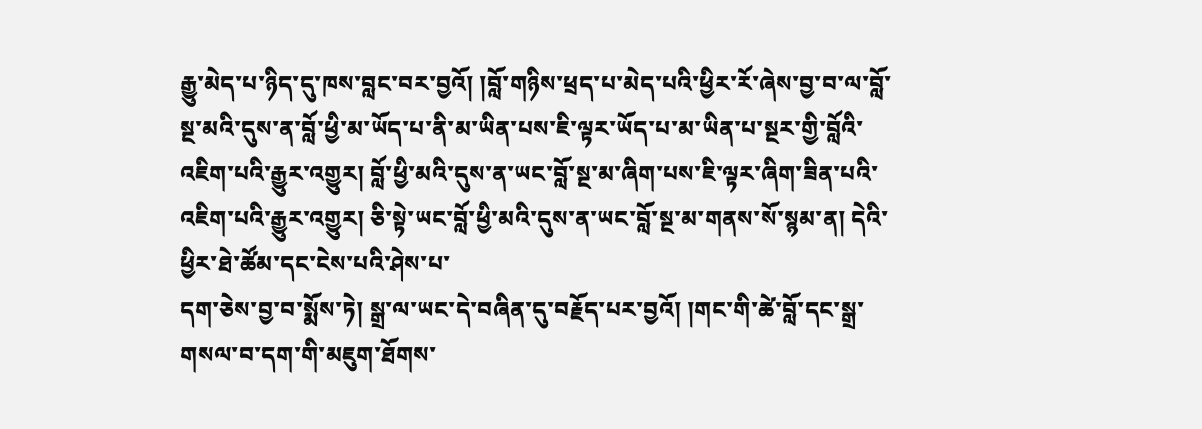རྒྱུ་མེད་པ་ཉིད་དུ་ཁས་བླང་བར་བྱའོ། །བློ་གཉིས་ཕྲད་པ་མེད་པའི་ཕྱིར་རོ་ཞེས་བྱ་བ་ལ་བློ་སྔ་མའི་དུས་ན་བློ་ཕྱི་མ་ཡོད་པ་ནི་མ་ཡིན་པས་ཇི་ལྟར་ཡོད་པ་མ་ཡིན་པ་སྔར་གྱི་བློའི་འཇིག་པའི་རྒྱུར་འགྱུར། བློ་ཕྱི་མའི་དུས་ན་ཡང་བློ་སྔ་མ་ཞིག་པས་ཇི་ལྟར་ཞིག་ཟིན་པའི་འཇིག་པའི་རྒྱུར་འགྱུར། ཅི་སྟེ་ཡང་བློ་ཕྱི་མའི་དུས་ན་ཡང་བློ་སྔ་མ་གནས་སོ་སྙམ་ན། དེའི་ཕྱིར་ཐེ་ཚོམ་དང་ངེས་པའི་ཤེས་པ་
དག་ཅེས་བྱ་བ་སྨོས་ཏེ། སྒྲ་ལ་ཡང་དེ་བཞིན་དུ་བརྗོད་པར་བྱའོ། །གང་གི་ཚེ་བློ་དང་སྒྲ་གསལ་བ་དག་གི་མཇུག་ཐོགས་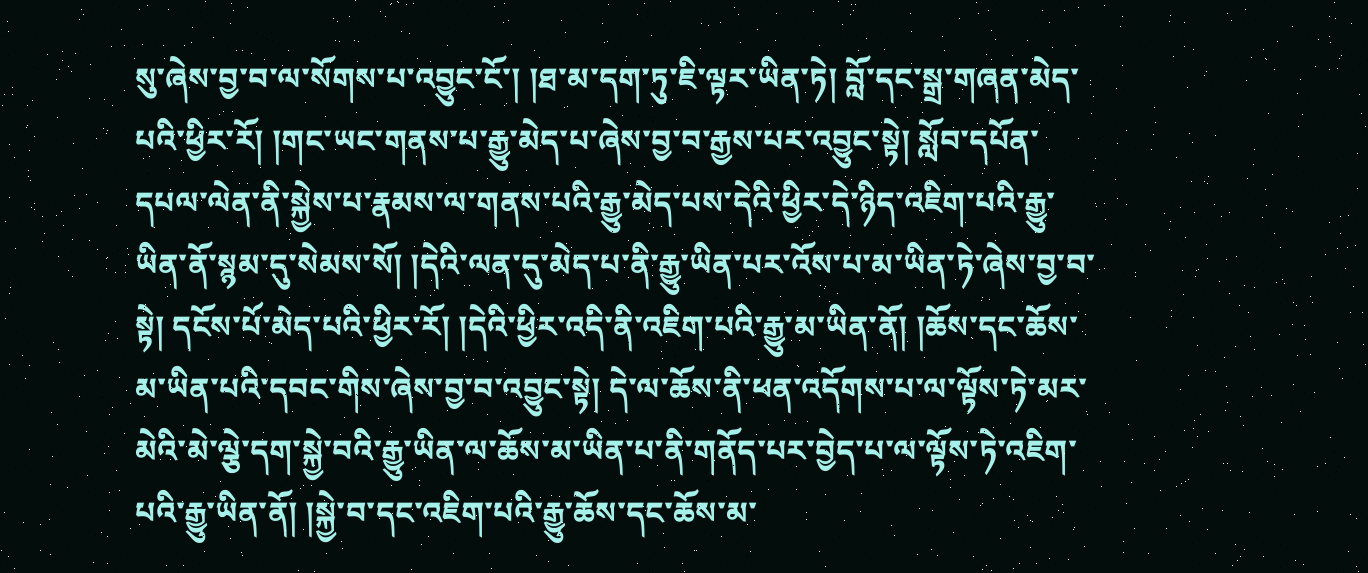སུ་ཞེས་བྱ་བ་ལ་སོགས་པ་འབྱུང་ངོ་། །ཐ་མ་དག་ཏུ་ཇི་ལྟར་ཡིན་ཏེ། བློ་དང་སྒྲ་གཞན་མེད་པའི་ཕྱིར་རོ། །གང་ཡང་གནས་པ་རྒྱུ་མེད་པ་ཞེས་བྱ་བ་རྒྱས་པར་འབྱུང་སྟེ། སློབ་དཔོན་དཔལ་ལེན་ནི་སྐྱེས་པ་རྣམས་ལ་གནས་པའི་རྒྱུ་མེད་པས་དེའི་ཕྱིར་དེ་ཉིད་འཇིག་པའི་རྒྱུ་ཡིན་ནོ་སྙམ་དུ་སེམས་སོ། །དེའི་ལན་དུ་མེད་པ་ནི་རྒྱུ་ཡིན་པར་འོས་པ་མ་ཡིན་ཏེ་ཞེས་བྱ་བ་སྟེ། དངོས་པོ་མེད་པའི་ཕྱིར་རོ། །དེའི་ཕྱིར་འདི་ནི་འཇིག་པའི་རྒྱུ་མ་ཡིན་ནོ། །ཆོས་དང་ཆོས་མ་ཡིན་པའི་དབང་གིས་ཞེས་བྱ་བ་འབྱུང་སྟེ། དེ་ལ་ཆོས་ནི་ཕན་འདོགས་པ་ལ་ལྟོས་ཏེ་མར་མེའི་མེ་ལྕེ་དག་སྐྱེ་བའི་རྒྱུ་ཡིན་ལ་ཆོས་མ་ཡིན་པ་ནི་གནོད་པར་བྱེད་པ་ལ་ལྟོས་ཏེ་འཇིག་པའི་རྒྱུ་ཡིན་ནོ། །སྐྱེ་བ་དང་འཇིག་པའི་རྒྱུ་ཆོས་དང་ཆོས་མ་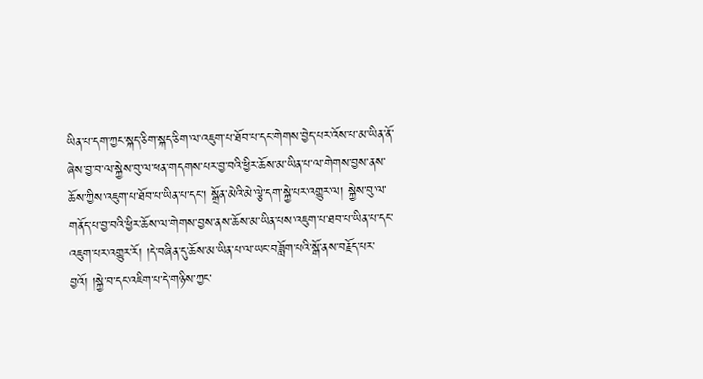ཡིན་པ་དག་ཀྱང་སྐད་ཅིག་སྐད་ཅིག་ལ་འཇུག་པ་ཐོབ་པ་དང་གེགས་བྱེད་པར་འོས་པ་མ་ཡིན་ནོ་ཞེས་བྱ་བ་ལ་སྐྱེས་བུ་ལ་ཕན་གདགས་པར་བྱ་བའི་ཕྱིར་ཆོས་མ་ཡིན་པ་ལ་གེགས་བྱས་ནས་ཆོས་ཀྱིས་འཇུག་པ་ཐོབ་པ་ཡིན་པ་དང་། སྒྲོན་མེའི་མེ་ལྕེ་དག་སྐྱེ་པར་འགྱུར་ལ། སྐྱེས་བུ་ལ་གནོད་པ་བྱ་བའི་ཕྱིར་ཆོས་ལ་གེགས་བྱས་ནས་ཆོས་མ་ཡིན་པས་འཇུག་པ་ཐབ་པ་ཡིན་པ་དང་འཇུག་པར་འགྱུར་རོ། །དེ་བཞིན་དུ་ཆོས་མ་ཡིན་པ་ལ་ཡང་བཟློག་པའི་སྒོ་ནས་བརྗོད་པར་བྱའོ། །སྐྱེ་བ་དང་འཇིག་པ་དེ་གཉིས་ཀྱང་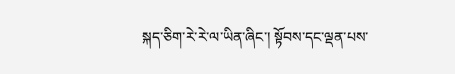སྐད་ཅིག་རེ་རེ་ལ་ཡིན་ཞིང་། སྟོབས་དང་ལྡན་པས་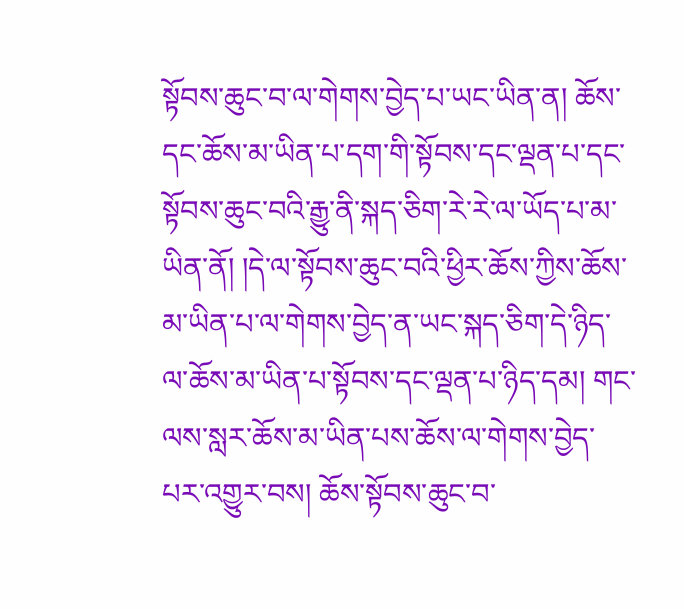སྟོབས་ཆུང་བ་ལ་གེགས་བྱེད་པ་ཡང་ཡིན་ན། ཆོས་དང་ཆོས་མ་ཡིན་པ་དག་གི་སྟོབས་དང་ལྡན་པ་དང་སྟོབས་ཆུང་བའི་རྒྱུ་ནི་སྐད་ཅིག་རེ་རེ་ལ་ཡོད་པ་མ་ཡིན་ནོ། །དེ་ལ་སྟོབས་ཆུང་བའི་ཕྱིར་ཆོས་ཀྱིས་ཆོས་མ་ཡིན་པ་ལ་གེགས་བྱེད་ན་ཡང་སྐད་ཅིག་དེ་ཉིད་ལ་ཆོས་མ་ཡིན་པ་སྟོབས་དང་ལྡན་པ་ཉིད་དམ། གང་ལས་སླར་ཆོས་མ་ཡིན་པས་ཆོས་ལ་གེགས་བྱེད་པར་འགྱུར་བས། ཆོས་སྟོབས་ཆུང་བ་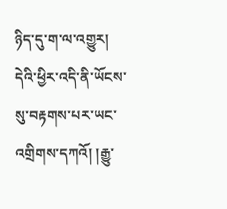ཉིད་དུ་ག་ལ་འགྱུར། དེའི་ཕྱིར་འདི་ནི་ཡོངས་སུ་བརྟགས་པར་ཡང་འགྲིགས་དཀའོ། །རྒྱུ་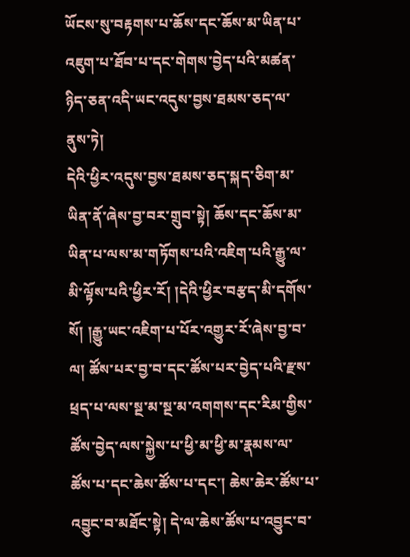ཡོངས་སུ་བརྟགས་པ་ཆོས་དང་ཆོས་མ་ཡིན་པ་འཇུག་པ་ཐོབ་པ་དང་གེགས་བྱེད་པའི་མཚན་ཉིད་ཅན་འདི་ཡང་འདུས་བྱས་ཐམས་ཅད་ལ་ནུས་ཏེ།
དེའི་ཕྱིར་འདུས་བྱས་ཐམས་ཅད་སྐད་ཅིག་མ་ཡིན་ནོ་ཞེས་བྱ་བར་གྲུབ་སྟེ། ཆོས་དང་ཆོས་མ་ཡིན་པ་ལས་མ་གཏོགས་པའི་འཇིག་པའི་རྒྱུ་ལ་མི་ལྟོས་པའི་ཕྱིར་རོ། །དེའི་ཕྱིར་བརྩད་མི་དགོས་སོ། །རྒྱུ་ཡང་འཇིག་པ་པོར་འགྱུར་རོ་ཞེས་བྱ་བ་ལ། ཚོས་པར་བྱ་བ་དང་ཚོས་པར་བྱེད་པའི་རྫས་ཕྲད་པ་ལས་སྔ་མ་སྔ་མ་འགགས་དང་རིམ་གྱིས་ཚོས་བྱེད་ལས་སྐྱེས་པ་ཕྱི་མ་ཕྱི་མ་རྣམས་ལ་ཚོས་པ་དང་ཆེས་ཚོས་པ་དང་། ཆེས་ཆེར་ཚོས་པ་འབྱུང་བ་མཐོང་སྟེ། དེ་ལ་ཆེས་ཚོས་པ་འབྱུང་བ་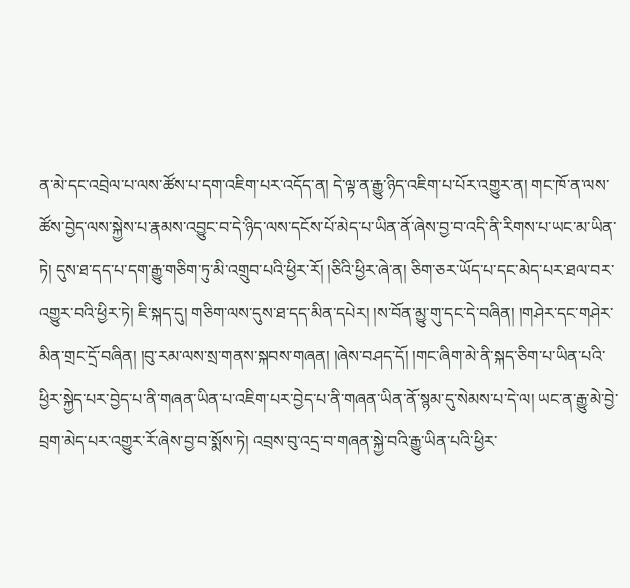ན་མེ་དང་འབྲེལ་པ་ལས་ཚོས་པ་དག་འཇིག་པར་འདོད་ན། དེ་ལྟ་ན་རྒྱུ་ཉིད་འཇིག་པ་པོར་འགྱུར་ན། གང་ཁོ་ན་ལས་ཚོས་བྱེད་ལས་སྐྱེས་པ་རྣམས་འབྱུང་བ་དེ་ཉིད་ལས་དངོས་པོ་མེད་པ་ཡིན་ནོ་ཞེས་བྱ་བ་འདི་ནི་རིགས་པ་ཡང་མ་ཡིན་ཏེ། དུས་ཐ་དད་པ་དག་རྒྱུ་གཅིག་ཏུ་མི་འགྲུབ་པའི་ཕྱིར་རོ། །ཅིའི་ཕྱིར་ཞེ་ན། ཅིག་ཅར་ཡོད་པ་དང་མེད་པར་ཐལ་བར་འགྱུར་བའི་ཕྱིར་ཏེ། ཇི་སྐད་དུ། གཅིག་ལས་དུས་ཐ་དད་མིན་དཔེར། །ས་བོན་མྱུ་གུ་དང་དེ་བཞིན། །གཤེར་དང་གཤེར་མིན་གྲང་དྲོ་བཞིན། །བུ་རམ་ལས་སྲ་གནས་སྐབས་གཞན། །ཞེས་བཤད་དོ། །གང་ཞིག་མེ་ནི་སྐད་ཅིག་པ་ཡིན་པའི་ཕྱིར་སྐྱེད་པར་བྱེད་པ་ནི་གཞན་ཡིན་པ་འཇིག་པར་བྱེད་པ་ནི་གཞན་ཡིན་ནོ་སྙམ་དུ་སེམས་པ་དེ་ལ། ཡང་ན་རྒྱུ་མེ་བྱེ་བྲག་མེད་པར་འགྱུར་རོ་ཞེས་བྱ་བ་སྨོས་ཏེ། འབྲས་བུ་འདྲ་བ་གཞན་སྐྱེ་བའི་རྒྱུ་ཡིན་པའི་ཕྱིར་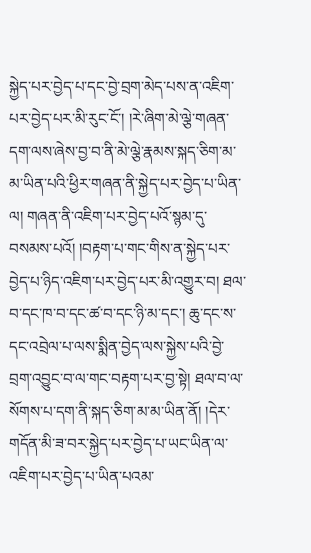སྐྱེད་པར་བྱེད་པ་དང་བྱེ་བྲག་མེད་པས་ན་འཇིག་པར་བྱེད་པར་མི་རུང་ངོ་། །རེ་ཞིག་མེ་ལྕེ་གཞན་དག་ལས་ཞེས་བྱ་བ་ནི་མེ་ལྕེ་རྣམས་སྐད་ཅིག་མ་མ་ཡིན་པའི་ཕྱིར་གཞན་ནི་སྐྱེད་པར་བྱེད་པ་ཡིན་ལ། གཞན་ནི་འཇིག་པར་བྱེད་པའོ་སྙམ་དུ་བསམས་པའོ། །བརྟག་པ་གང་གིས་ན་སྐྱེད་པར་བྱེད་པ་ཉིད་འཇིག་པར་བྱེད་པར་མི་འགྱུར་བ། ཐལ་བ་དང་ཁ་བ་དང་ཚ་བ་དང་ཉི་མ་དང་། ཆུ་དང་ས་དང་འབྲེལ་པ་ལས་སྨིན་བྱེད་ལས་སྐྱེས་པའི་བྱེ་བྲག་འབྱུང་བ་ལ་གང་བརྟག་པར་བྱ་སྟེ། ཐལ་བ་ལ་སོགས་པ་དག་ནི་སྐད་ཅིག་མ་མ་ཡིན་ནོ། །དེར་གདོན་མི་ཟ་བར་སྐྱེད་པར་བྱེད་པ་ཡང་ཡིན་ལ་འཇིག་པར་བྱེད་པ་ཡིན་པའམ་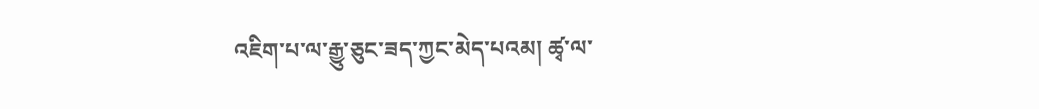འཇིག་པ་ལ་རྒྱུ་ཅུང་ཟད་ཀྱང་མེད་པའམ། ཚྭ་ལ་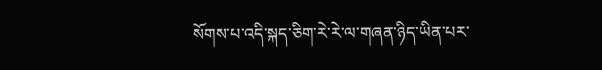སོགས་པ་འདི་སྐད་ཅིག་རེ་རེ་ལ་གཞན་ཉིད་ཡིན་པར་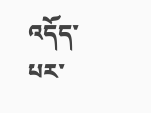འདོད་པར་